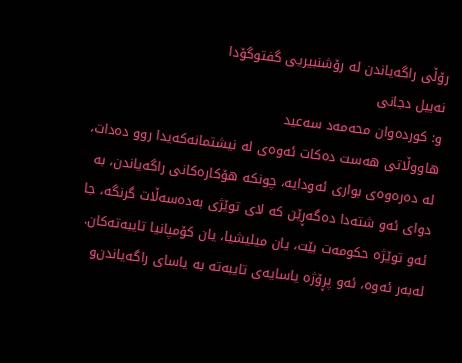رۆڵی‌ راگه‌یاندن له‌ رۆشنبیریی گفتوگۆدا ‌
نه‌بیل دجانی‌
و: كورده‌وان محه‌مه‌د سه‌عید
هاووڵاتی‌ هه‌ست ده‌كات ئه‌وه‌ی‌ له‌ نیشتمانه‌كه‌یدا روو ده‌دات، له‌ ده‌ره‌وه‌ی‌ بواری‌ ئه‌ودایه‌، چونكه‌ هۆكاره‌كانی‌ راگه‌یاندن، به‌ دوای‌ ئه‌و شته‌دا ده‌گه‌ڕێن كه‌ لای‌ توێژی‌ به‌ده‌سه‌ڵات گرنگه‌، جا ئه‌و توێژه‌ حكومه‌ت بێت، یان میلیشیا، یان كۆمپانیا تایبه‌ته‌كان. له‌به‌ر ئه‌وه‌، ئه‌و پڕۆژه‌ یاسایه‌ی‌ تایبه‌ته‌ به‌ یاسای‌ راگه‌یاندن‌و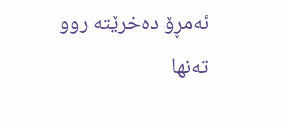ئه‌مڕۆ ده‌خرێته‌ روو ته‌نها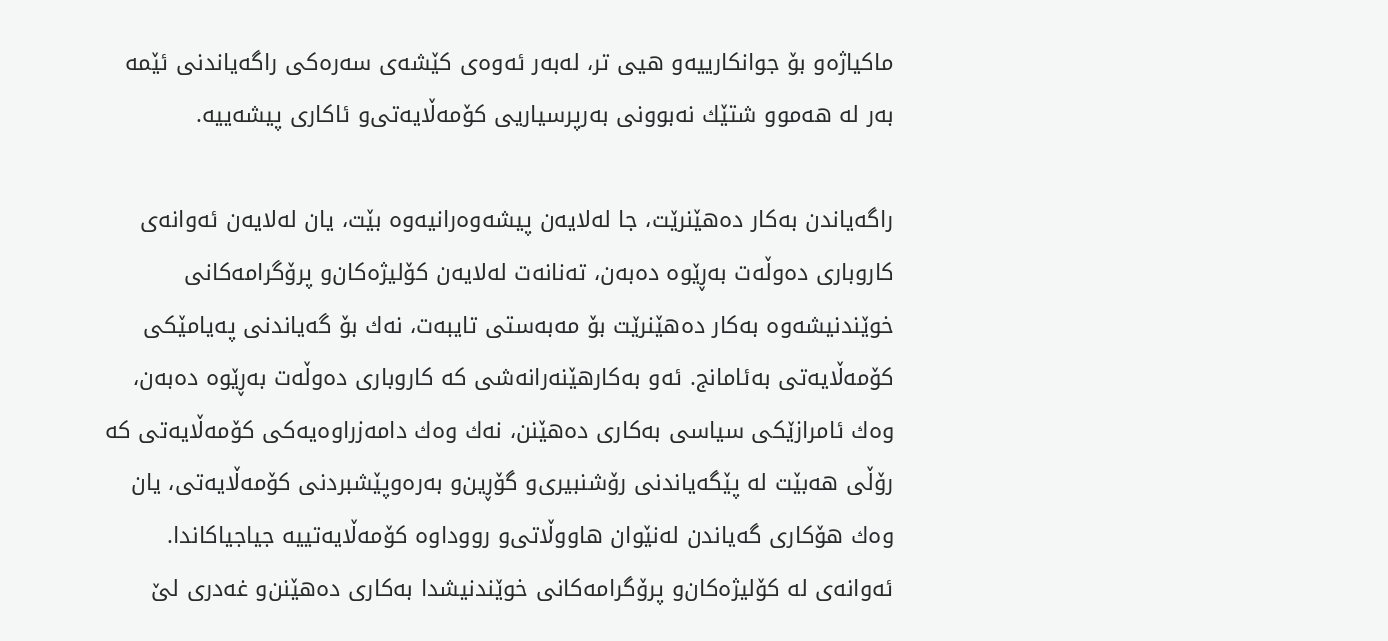ماكیاژه‌‌و بۆ جوانكارییه‌‌و هیی‌ تر، له‌به‌ر ئه‌وه‌ی‌ كێشه‌ی‌ سه‌ره‌كی‌ راگه‌یاندنی‌ ئێمه‌ به‌ر له‌ هه‌موو شتێك نه‌بوونی‌ به‌رپرسیاریی كۆمه‌ڵایه‌تی‌و ئاكاری‌ پیشه‌ییه‌.

راگه‌یاندن به‌كار ده‌هێنرێت، جا له‌لایه‌ن پیشه‌وه‌رانیه‌وه‌ بێت، یان له‌لایه‌ن ئه‌وانه‌ی‌ كاروباری‌ ده‌وڵه‌ت به‌ڕێوه‌ ده‌به‌ن، ته‌نانه‌ت له‌لایه‌ن كۆلیژه‌كان‌و پرۆگرامه‌كانی‌ خوێندنیشه‌وه‌ به‌كار ده‌هێنرێت بۆ مه‌به‌ستی‌ تایبه‌ت، نه‌ك بۆ گه‌یاندنی‌ په‌یامێكی‌ كۆمه‌ڵایه‌تی‌ به‌ئامانج. ئه‌و به‌كارهێنه‌رانه‌شی‌ كه‌ كاروباری‌ ده‌وڵه‌ت به‌ڕێوه‌ ده‌به‌ن، وه‌ك ئامرازێكی‌ سیاسی‌ به‌كاری‌ ده‌هێنن، نه‌ك وه‌ك دامه‌زراوه‌یه‌كی‌ كۆمه‌ڵایه‌تی‌ كه‌ رۆڵی‌ هه‌بێت له‌ پێگه‌یاندنی‌ رۆشنبیری‌‌و گۆڕین‌و به‌ره‌وپێشبردنی‌ كۆمه‌ڵایه‌تی‌، یان وه‌ك هۆكاری‌ گه‌یاندن له‌نێوان هاووڵاتی‌‌و رووداوه‌ كۆمه‌ڵایه‌تییه‌ جیاجیاكاندا. ئه‌وانه‌ی‌ له‌ كۆلیژه‌كان‌و پرۆگرامه‌كانی‌ خوێندنیشدا به‌كاری‌ ده‌هێنن‌و غه‌دری‌ لێ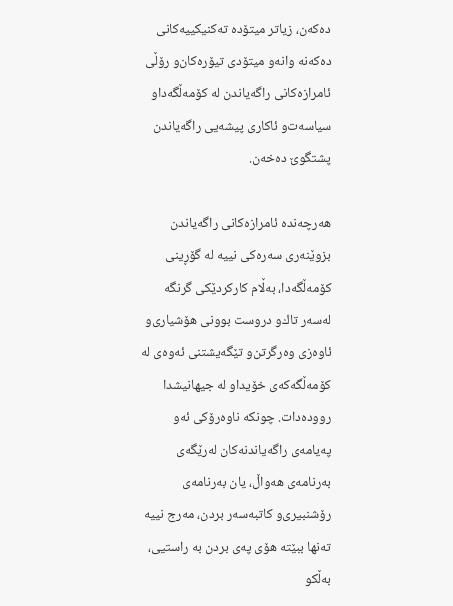ده‌كه‌ن، زیاتر میتۆده‌ ته‌كنیكییه‌كانی‌ ده‌كه‌نه‌ وانه‌‌و میتۆدی‌ تیۆره‌كان‌و رۆڵی‌ ئامرازه‌كانی‌ راگه‌یاندن له‌ كۆمه‌ڵگه‌دا‌و سیاسه‌ت‌و ئاكاری‌ پیشه‌یی راگه‌یاندن پشتگوێ ده‌خه‌ن.

هه‌رچه‌نده‌ ئامرازه‌كانی‌ راگه‌یاندن بزوێنه‌ری‌ سه‌ره‌كی‌ نییه‌ له‌ گۆڕینی‌ كۆمه‌ڵگه‌دا، به‌ڵام كاركردێكی‌ گرنگه‌ له‌سه‌ر تاك‌و دروست بوونی‌ هۆشیاری‌‌و ئاوه‌زی‌ وه‌رگرتن‌و تێگه‌یشتنی‌ ئه‌وه‌ی‌ له‌ كۆمه‌ڵگه‌كه‌ی‌ خۆیدا‌و له‌ جیهانیشدا رووده‌دات. چونكه‌ ناوه‌رۆكی‌ ئه‌و په‌یامه‌ی‌ راگه‌یاندنه‌كان له‌رێگه‌ی‌ به‌رنامه‌ی‌ هه‌واڵ، یان به‌رنامه‌ی‌ رۆشنبیری‌‌و كاتبه‌سه‌ر بردن، مه‌رج نییه‌ ته‌نها ببێته‌ هۆی‌ په‌ی‌ بردن به‌ راستیی، به‌ڵكو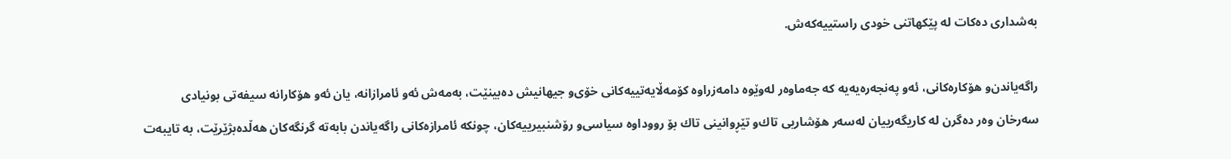به‌شداری‌ ده‌كات له‌ پێكهاتنی‌ خودی‌ راستییه‌كه‌ش.

راگه‌یاندن‌و هۆكاره‌كانی‌، ئه‌و په‌نجه‌ره‌یه‌یه‌ كه‌ جه‌ماوه‌ر له‌وێوه‌ دامه‌زراوه‌ كۆمه‌ڵایه‌تییه‌كانی‌ خۆی‌و جیهانیش ده‌بینێت، به‌مه‌ش ئه‌و ئامرازانه‌، یان ئه‌و هۆكارانه‌ سیفه‌تی‌ بونیادی‌ سه‌رخان وه‌ر ده‌گرن له‌ كاریگه‌رییان له‌سه‌ر هۆشاریی تاك‌و تێڕوانینی‌ تاك بۆ رووداوه‌ سیاسی‌‌و رۆشنبیرییه‌كان، چونكه‌ ئامرازه‌كانی‌ راگه‌یاندن بابه‌ته‌ گرنگه‌كان هه‌ڵده‌بژێرێت، به‌ تایبه‌ت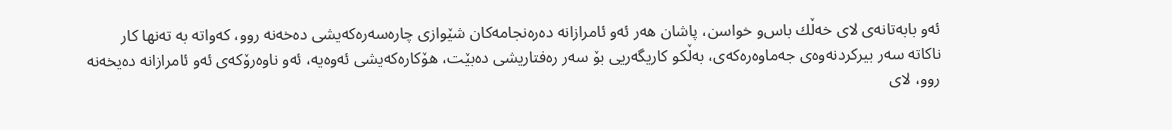ئه‌و بابه‌تانه‌ی‌ لای‌ خه‌ڵك باس‌و خواسن، پاشان هه‌ر ئه‌و ئامرازانه‌ ده‌ره‌نجامه‌كان شێوازی‌ چاره‌سه‌ره‌كه‌یشی‌ ده‌خه‌نه‌ روو، كه‌واته‌ به‌ ته‌نها كار ناكاته‌ سه‌ر بیركردنه‌وه‌ی‌ جه‌ماوه‌ره‌كه‌ی‌، به‌ڵكو كاریگه‌ریی بۆ سه‌ر ره‌فتاریشی‌ ده‌بێت، هۆكاره‌كه‌یشی‌ ئه‌وه‌یه‌، ئه‌و ناوه‌رۆكه‌ی‌ ئه‌و ئامرازانه‌ ده‌یخه‌نه‌ روو، لای‌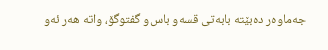جه‌ماوه‌ر ده‌بێته‌ بابه‌تی‌ قسه‌‌و باس‌و گفتوگۆ، واته‌ هه‌ر ئه‌و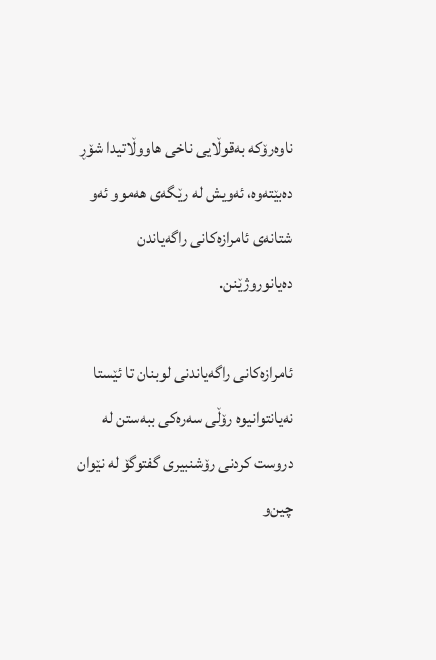ناوه‌رۆكه‌ به‌قوڵایی ناخی‌ هاووڵاتیدا شۆڕ ده‌بێته‌وه‌، ئه‌ویش له‌ رێگه‌ی‌ هه‌موو ئه‌و شتانه‌ی‌ ئامرازه‌كانی‌ راگه‌یاندن ده‌یانوروژێنن.

ئامرازه‌كانی‌ راگه‌یاندنی‌ لوبنان تا ئێستا نه‌یانتوانیوه‌ رۆڵی‌ سه‌ره‌كی‌ ببه‌ستن له‌ دروست كردنی‌ رۆشنبیری‌ گفتوگۆ له‌ نێوان چین‌و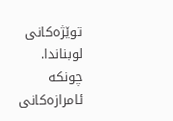توێژه‌كانی‌ لوبناندا. چونكه‌ ئامرازه‌كانی‌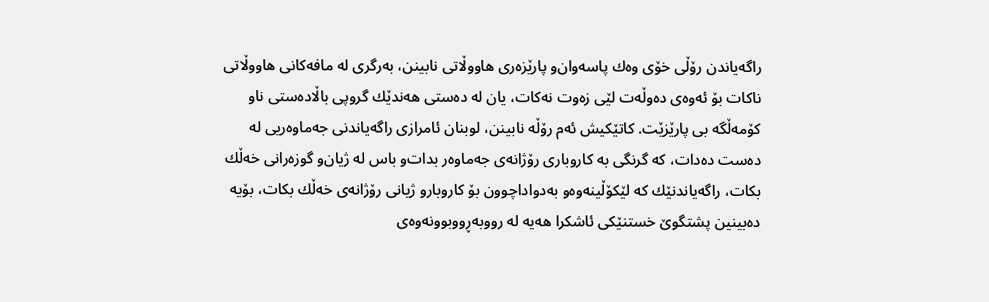راگه‌یاندن رۆڵی‌ خۆی‌ وه‌ك پاسه‌وان‌و پارێزه‌ری‌ هاووڵاتی‌ نابینن، به‌رگری‌ له‌ مافه‌كانی‌ هاووڵاتی‌ ناكات بۆ ئه‌وه‌ی‌ ده‌وڵه‌ت لێی‌ زه‌وت نه‌كات، یان له‌ ده‌ستی‌ هه‌ندێك گروپی‌ باڵاده‌ستی‌ ناو كۆمه‌ڵگه‌ بی‌ پارێزێت. كاتێكیش ئه‌م رۆڵه‌ نابینن، لوبنان ئامرازی‌ راگه‌یاندنی‌ جه‌ماوه‌ریی له‌ ده‌ست ده‌دات، كه‌ گرنگی‌ به‌ كاروباری‌ رۆژانه‌ی‌ جه‌ماوه‌ر بدات‌و باس له‌ ژیان‌و گوزه‌رانی‌ خه‌ڵك بكات، راگه‌یاندنێك كه‌ لێكۆڵینه‌وه‌‌و به‌دواداچوون بۆ كاروبار‌و ژیانی‌ رۆژانه‌ی‌ خه‌ڵك بكات، بۆیه‌ ده‌بینین پشتگوێ خستنێكی‌ ئاشكرا هه‌یه‌ له‌ رووبه‌ڕووبوونه‌وه‌ی‌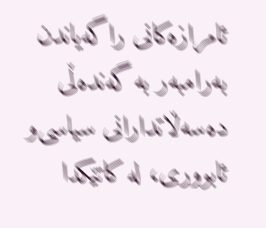ئامرازه‌كانی‌ راگه‌یاندن به‌رامبه‌ر به‌ گه‌نده‌ڵی‌ ده‌سه‌ڵاتدارانی‌ سیاسی‌‌و ئابووری‌، له‌ كاتێكدا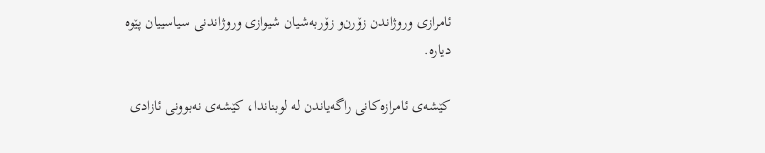ئامرازی‌ وروژاندن زۆرن‌و زۆربه‌شیان شیوازی‌ وروژاندنی‌ سیاسییان پێوه‌ دیاره‌.

كێشه‌ی‌ ئامرازه‌كانی‌ راگه‌یاندن له‌ لوبناندا، كێشه‌ی‌ نه‌بوونی‌ ئازادی‌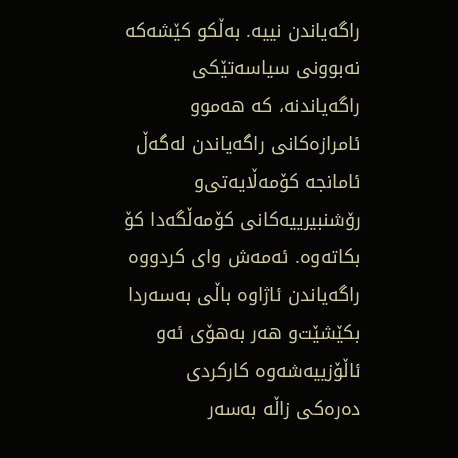راگه‌یاندن نییه‌. به‌ڵكو كێشه‌كه‌ نه‌بوونی‌ سیاسه‌تێكی‌ راگه‌یاندنه‌، كه‌ هه‌موو ئامرازه‌كانی‌ راگه‌یاندن له‌گه‌ڵ ئامانجه‌ كۆمه‌ڵایه‌تی‌‌و رۆشنبیرییه‌كانی‌ كۆمه‌ڵگه‌دا كۆ بكاته‌وه‌. ئه‌مه‌ش وای‌ كردووه‌ راگه‌یاندن ئاژاوه‌ باڵی‌ به‌سه‌ردا بكێشێت‌و هه‌ر به‌هۆی‌ ئه‌و ئاڵۆزییه‌شه‌وه‌ كاركردی‌ ده‌ره‌كی‌ زاڵه‌ به‌سه‌ر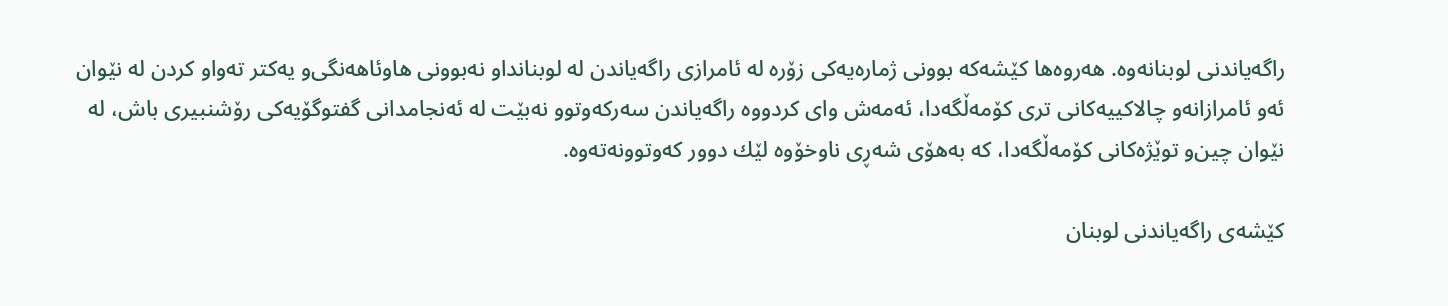راگه‌یاندنی‌ لوبنانه‌وه‌. هه‌روه‌ها كێشه‌كه‌ بوونی‌ ژماره‌یه‌كی‌ زۆره‌ له‌ ئامرازی‌ راگه‌یاندن له‌ لوبناندا‌و نه‌بوونی‌ هاوئاهه‌نگی‌‌و یه‌كتر ته‌واو كردن له‌ نێوان ئه‌و ئامرازانه‌‌و چالاكییه‌كانی‌ تری‌ كۆمه‌ڵگه‌دا، ئه‌مه‌ش وای‌ كردووه‌ راگه‌یاندن سه‌ركه‌وتوو نه‌بێت له‌ ئه‌نجامدانی‌ گفتوگۆیه‌كی‌ رۆشنبیری‌ باش، له‌ نێوان چین‌و توێژه‌كانی‌ كۆمه‌ڵگه‌دا، كه‌ به‌هۆی‌ شه‌ڕی‌ ناوخۆوه‌ لێك دوور كه‌وتوونه‌ته‌وه‌.

كێشه‌ی‌ راگه‌یاندنی‌ لوبنان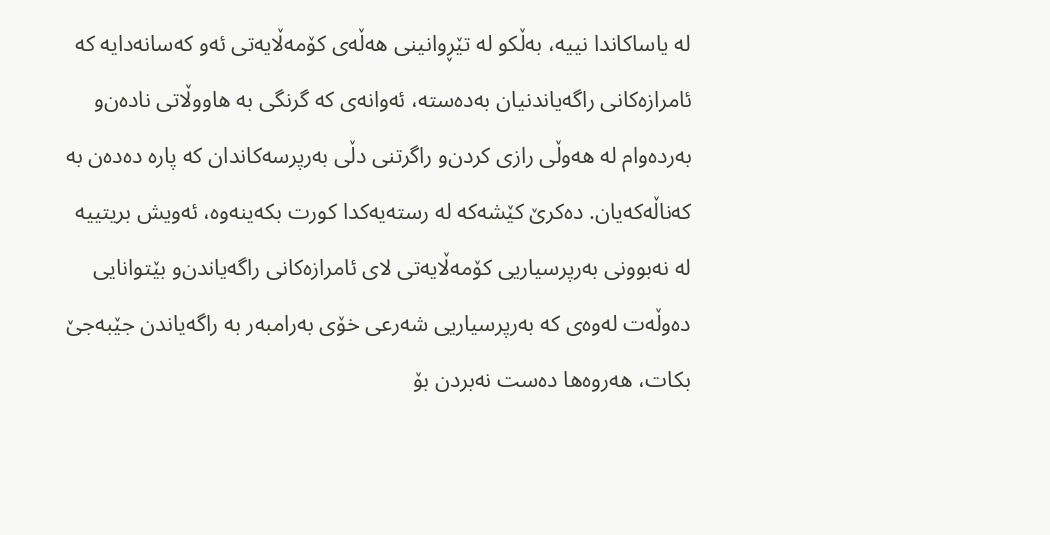له‌ یاساكاندا نییه‌، به‌ڵكو له‌ تێڕوانینی‌ هه‌ڵه‌ی‌ كۆمه‌ڵایه‌تی ئه‌و كه‌سانه‌دایه‌ كه‌ ئامرازه‌كانی‌ راگه‌یاندنیان به‌ده‌سته‌، ئه‌وانه‌ی‌ كه‌ گرنگی‌ به‌ هاووڵاتی‌ ناده‌ن‌و به‌رده‌وام له‌ هه‌وڵی‌ رازی‌ كردن‌و راگرتنی‌ دڵی‌ به‌رپرسه‌كاندان كه‌ پاره‌ ده‌ده‌ن به‌ كه‌ناڵه‌كه‌یان. ده‌كرێ كێشه‌كه‌ له‌ رسته‌یه‌كدا كورت بكه‌ینه‌وه‌، ئه‌ویش بریتییه‌ له‌ نه‌بوونی‌ به‌رپرسیاریی كۆمه‌ڵایه‌تی‌ لای‌ ئامرازه‌كانی‌ راگه‌یاندن‌و بێتوانایی ده‌وڵه‌ت له‌وه‌ی‌ كه‌ به‌رپرسیاریی شه‌رعی‌ خۆی‌ به‌رامبه‌ر به‌ راگه‌یاندن جێبه‌جێ بكات، هه‌روه‌ها ده‌ست نه‌بردن بۆ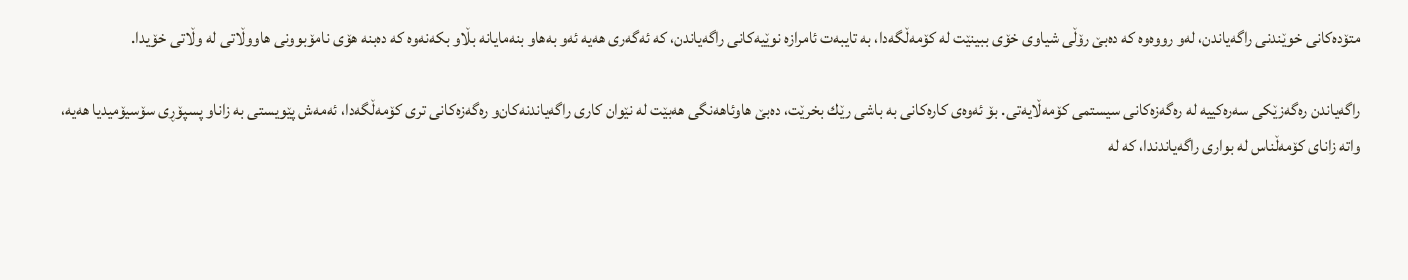متۆده‌كانی‌ خوێندنی‌ راگه‌یاندن، له‌و رووه‌وه‌ كه‌ ده‌بێ رۆڵی‌ شیاوی‌ خۆی‌ ببینێت له‌ كۆمه‌ڵگه‌دا، به‌ تایبه‌ت ئامرازه‌ نوێیه‌كانی‌ راگه‌یاندن، كه‌ ئه‌گه‌ری‌ هه‌یه‌ ئه‌و به‌ها‌و بنه‌مایانه‌ بڵاو بكه‌نه‌وه‌ كه‌ ده‌بنه‌ هۆی‌ نامۆبوونی‌ هاووڵاتی‌ له‌ وڵاتی‌ خۆیدا.

راگه‌یاندن ره‌گه‌زێكی‌ سه‌ره‌كییه‌ له‌ ره‌گه‌زه‌كانی‌ سیستمی‌ كۆمه‌ڵایه‌تی‌. بۆ ئه‌وه‌ی‌ كاره‌كانی‌ به‌ باشی‌ رێك بخرێت، ده‌بێ هاوئاهه‌نگی‌ هه‌بێت له‌ نێوان كاری‌ راگه‌یاندنه‌كان‌و ره‌گه‌زه‌كانی‌ تری‌ كۆمه‌ڵگه‌دا، ئه‌مه‌ش پێویستی‌ به‌ زانا‌و پسپۆڕی‌ سۆسیۆمیدیا هه‌یه‌، واته‌ زانای‌ كۆمه‌ڵناس له‌ بواری‌ راگه‌یاندندا، كه‌ له‌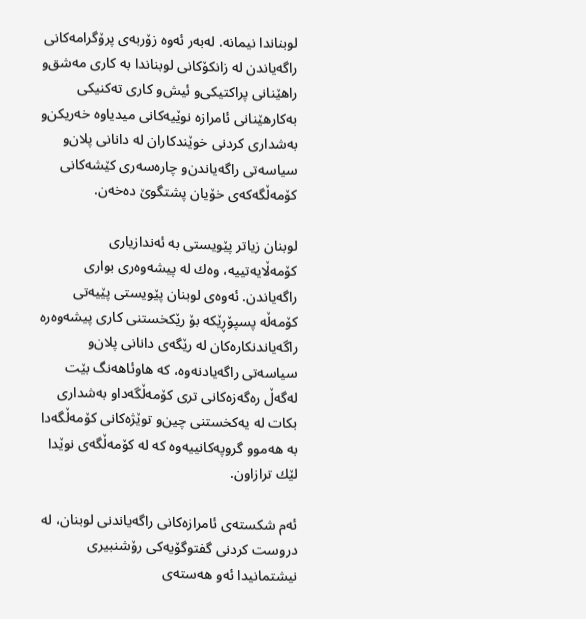لوبناندا نیمانه‌. له‌به‌ر ئه‌وه‌ زۆربه‌ی‌ پرۆگرامه‌كانی‌ راگه‌یاندن له‌ زانكۆكانی‌ لوبناندا به‌ كاری‌ مه‌شق‌و راهێنانی‌ پراكتیكی‌‌و ئیش‌و كاری‌ ته‌كنیكی‌ به‌كارهێنانی‌ ئامرازه‌ نوێیه‌كانی‌ میدیاوه‌ خه‌ریكن‌و به‌شداری‌ كردنی‌ خوێندكاران له‌ دانانی‌ پلان‌و سیاسه‌تی‌ راگه‌یاندن‌و چاره‌سه‌ری‌ كێشه‌كانی‌ كۆمه‌ڵگه‌كه‌ی‌ خۆیان پشتگوێ ده‌خه‌ن.

لوبنان زیاتر پێویستی‌ به‌ ئه‌ندازیاری‌ كۆمه‌ڵایه‌تییه‌، وه‌ك له‌ پیشه‌وه‌ری‌ بواری‌ راگه‌یاندن. ئه‌وه‌ی‌ لوبنان پێویستی‌ پێیه‌تی‌ كۆمه‌ڵه‌ پسپۆڕێكه‌ بۆ رێكخستنی‌ كاری‌ پیشه‌وه‌ره‌ راگه‌یاندنكاره‌كان له‌ رێگه‌ی‌ دانانی‌ پلان‌و سیاسه‌تی‌ راگه‌یادنه‌وه‌، كه‌ هاوئاهه‌نگ بێت له‌گه‌ڵ ره‌گه‌زه‌كانی‌ تری‌ كۆمه‌ڵگه‌دا‌و به‌شداری‌ بكات له‌ یه‌كخستنی‌ چین‌و توێژه‌كانی‌ كۆمه‌ڵگه‌دا به‌ هه‌موو گروپه‌كانییه‌وه‌ كه‌ له‌ كۆمه‌ڵگه‌ی‌ نوێدا لێك ترازاون.

ئه‌م شكسته‌ی‌ ئامرازه‌كانی‌ راگه‌یاندنی‌ لوبنان، له‌ دروست كردنی‌ گفتوگۆیه‌كی‌ رۆشنبیری‌ نیشتمانیدا ئه‌و هه‌سته‌ی‌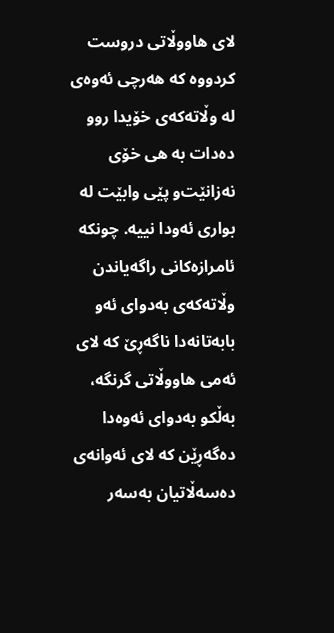لای‌ هاووڵاتی‌ دروست كردووه‌ كه‌ هه‌رچی‌ ئه‌وه‌ی‌ له‌ وڵاته‌كه‌ی‌ خۆیدا روو ده‌دات به‌ هی‌ خۆی‌ نه‌زانێت‌و پێی‌ وابێت له‌ بواری‌ ئه‌ودا نییه‌. چونكه‌ ئامرازه‌كانی‌ راگه‌یاندن وڵاته‌كه‌ی‌ به‌دوای‌ ئه‌و بابه‌تانه‌دا ناگه‌ڕێ كه‌ لای‌ ئه‌می‌ هاووڵاتی‌ گرنگه‌، به‌ڵكو به‌دوای‌ ئه‌وه‌دا ده‌گه‌ڕێن كه‌ لای‌ ئه‌وانه‌ی‌ ده‌سه‌ڵاتیان به‌سه‌ر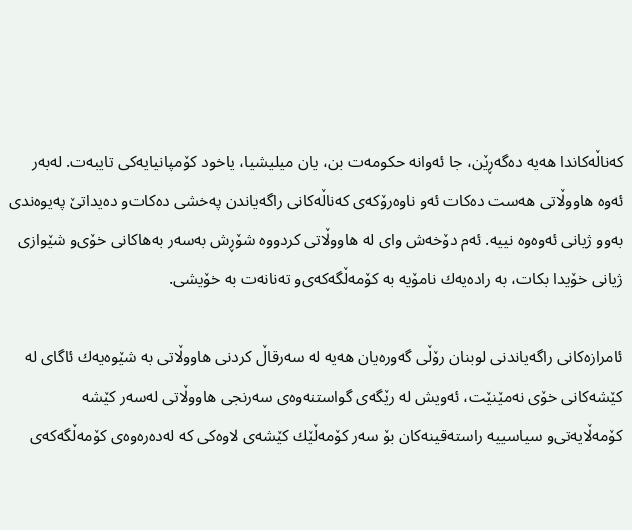كه‌ناڵه‌كاندا هه‌یه‌ ده‌گه‌ڕێن، جا ئه‌وانه‌ حكومه‌ت بن، یان میلیشیا، یاخود كۆمپانیایه‌كی‌ تایبه‌ت. له‌به‌ر ئه‌وه‌ هاووڵاتی‌ هه‌ست ده‌كات ئه‌و ناوه‌رۆكه‌ی‌ كه‌ناڵه‌كانی‌ راگه‌یاندن په‌خشی‌ ده‌كات‌و ده‌یداتێ په‌یوه‌ندی‌ به‌وو ژیانی‌ ئه‌وه‌وه‌ نییه‌. ئه‌م دۆخه‌ش وای‌ له‌ هاووڵاتی‌ كردووه‌ شۆڕش به‌سه‌ر به‌هاكانی‌ خۆی‌و شێوازی‌ ژیانی‌ خۆیدا بكات، به‌ راده‌یه‌ك نامۆیه‌ به‌ كۆمه‌ڵگه‌كه‌ی‌‌و ته‌نانه‌ت به‌ خۆیشی‌.

ئامرازه‌كانی‌ راگه‌یاندنی‌ لوبنان رۆڵی‌ گه‌وره‌یان هه‌یه‌ له‌ سه‌رقاڵ كردنی‌ هاووڵاتی‌ به‌ شێوه‌یه‌ك ئاگای‌ له‌ كێشه‌كانی‌ خۆی‌ نه‌مێنێت، ئه‌ویش له‌ رێگه‌ی‌ گواستنه‌وه‌ی‌ سه‌رنجی‌ هاووڵاتی‌ له‌سه‌ر كێشه‌ كۆمه‌ڵایه‌تی‌و سیاسییه‌ راسته‌قینه‌كان بۆ سه‌ر كۆمه‌ڵێك كێشه‌ی‌ لاوه‌كی‌ كه‌ له‌ده‌ره‌وه‌ی‌ كۆمه‌ڵگه‌كه‌ی‌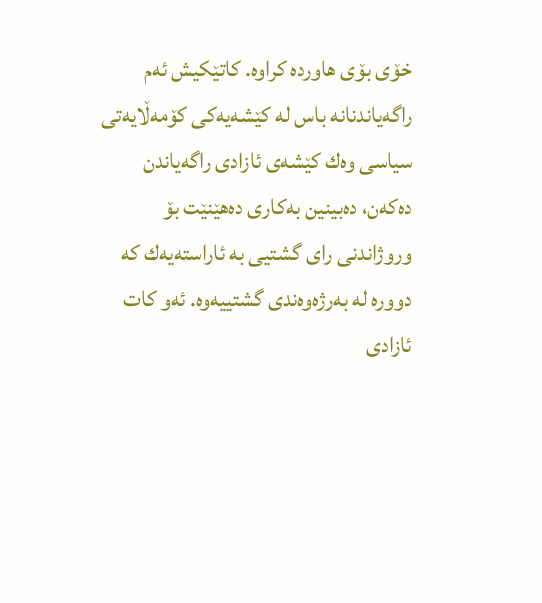خۆی‌ بۆی‌ هاورده‌ كراوه‌. كاتێكیش ئه‌م راگه‌یاندنانه‌ باس له‌ كێشه‌یه‌كی‌ كۆمه‌ڵایه‌تی‌ سیاسی‌ وه‌ك كێشه‌ی‌ ئازادی‌ راگه‌یاندن ده‌كه‌ن، ده‌بینین به‌كاری‌ ده‌هێنێت بۆ وروژاندنی‌ رای‌ گشتیی به‌ ئاراسته‌یه‌ك كه‌ دووره‌ له‌ به‌رژه‌وه‌ندی‌ گشتییه‌وه‌. ئه‌و كات ئازادی‌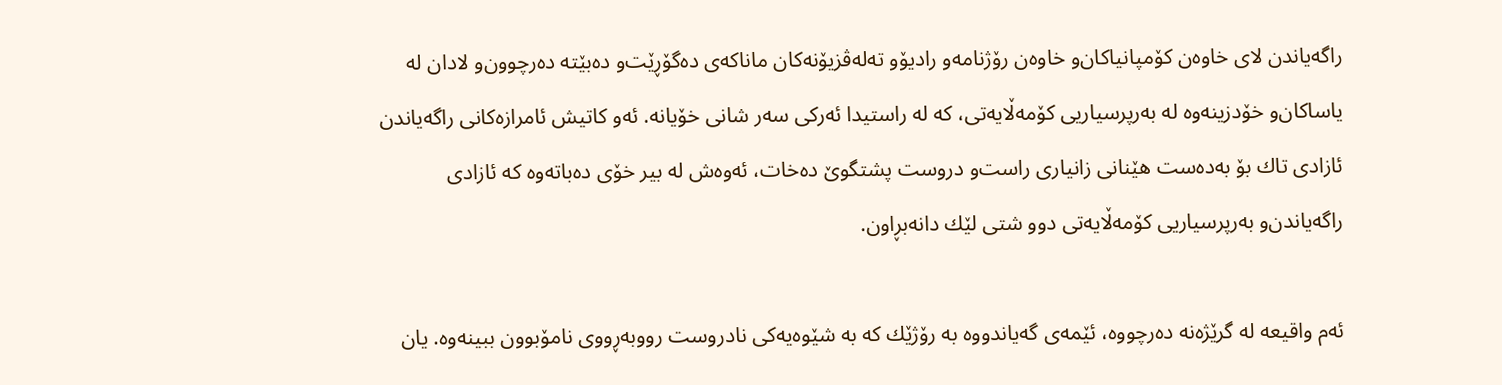راگه‌یاندن لای‌ خاوه‌ن كۆمپانیاكان‌و خاوه‌ن رۆژنامه‌‌و رادیۆ‌و ته‌له‌ڤزیۆنه‌كان ماناكه‌ی‌ ده‌گۆڕێت‌و ده‌بێته‌ ده‌رچوون‌و لادان له‌ یاساكان‌و خۆدزینه‌وه‌ له‌ به‌رپرسیاریی كۆمه‌ڵایه‌تی‌، كه‌ له‌ راستیدا ئه‌ركی‌ سه‌ر شانی‌ خۆیانه‌. ئه‌و كاتیش ئامرازه‌كانی‌ راگه‌یاندن ئازادی‌ تاك بۆ به‌ده‌ست هێنانی‌ زانیاری‌ راست‌و دروست پشتگوێ ده‌خات، ئه‌وه‌ش له‌ بیر خۆی‌ ده‌باته‌وه‌ كه‌ ئازادی‌ راگه‌یاندن‌و به‌رپرسیاریی كۆمه‌ڵایه‌تی‌ دوو شتی‌ لێك دانه‌بڕاون.

ئه‌م واقیعه‌ له‌ گرێژه‌نه‌ ده‌رچووه‌، ئێمه‌ی‌ گه‌یاندووه‌ به‌ رۆژێك كه‌ به‌ شێوه‌یه‌كی‌ نادروست رووبه‌ڕووی‌ نامۆبوون ببینه‌وه‌. یان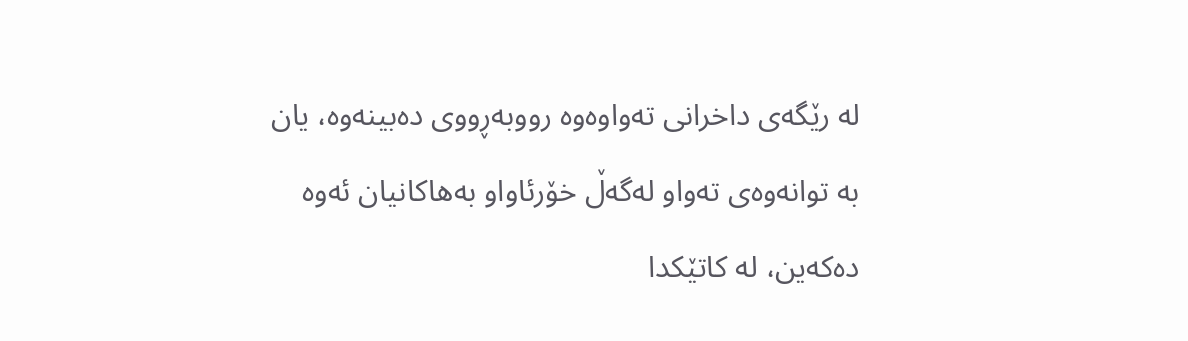له‌ رێگه‌ی‌ داخرانی‌ ته‌واوه‌وه‌ رووبه‌ڕووی‌ ده‌بینه‌وه‌، یان به‌ توانه‌وه‌ی‌ ته‌واو له‌گه‌ڵ خۆرئاوا‌و به‌هاكانیان ئه‌وه‌ ده‌كه‌ین، له‌ كاتێكدا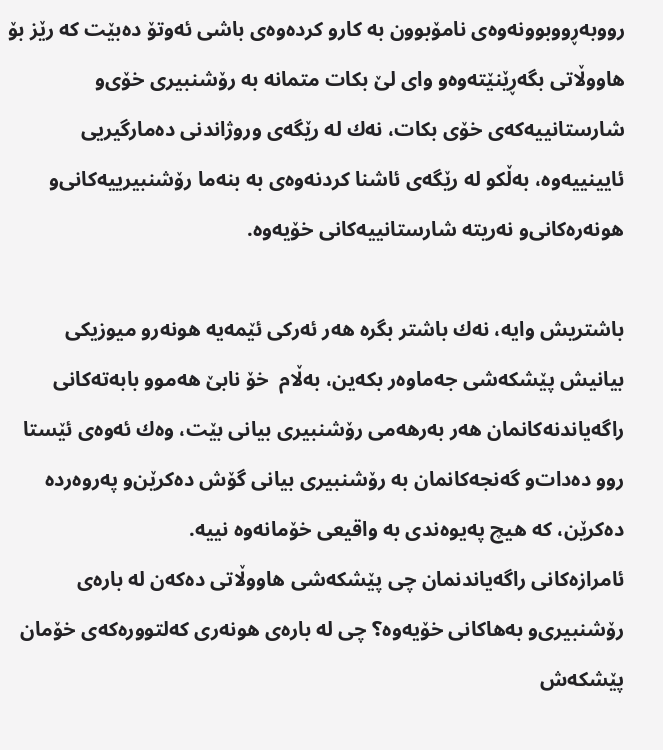رووبه‌ڕووبوونه‌وه‌ی‌ نامۆبوون به‌ كار‌و كرده‌وه‌ی‌ باشی‌ ئه‌وتۆ ده‌بێت كه‌ رێز بۆ هاووڵاتی‌ بگه‌ڕێنێته‌وه‌‌و وای‌ لێ بكات متمانه‌ به‌ رۆشنبیری‌ خۆی‌‌و شارستانییه‌كه‌ی‌ خۆی‌ بكات، نه‌ك له‌ رێگه‌ی‌ وروژاندنی‌ ده‌مارگیریی ئایینییه‌وه‌، به‌ڵكو له‌ رێگه‌ی‌ ئاشنا كردنه‌وه‌ی‌ به‌ بنه‌ما رۆشنبیرییه‌كانی‌‌و هونه‌ره‌كانی‌‌و نه‌ریته‌ شارستانییه‌كانی‌ خۆیه‌وه‌.

باشتریش وایه‌، نه‌ك باشتر بگره‌ هه‌ر ئه‌ركی‌ ئێمه‌یه‌ هونه‌ر‌و میوزیكی‌ بیانیش پێشكه‌شی‌ جه‌ماوه‌ر بكه‌ین، به‌ڵام  خۆ نابێ هه‌موو بابه‌ته‌كانی‌ راگه‌یاندنه‌كانمان هه‌ر به‌رهه‌می‌ رۆشنبیری‌ بیانی‌ بێت، وه‌ك ئه‌وه‌ی‌ ئێستا روو ده‌دات‌و گه‌نجه‌كانمان به‌ رۆشنبیری‌ بیانی‌ گۆش ده‌كرێن‌و په‌روه‌رده‌ ده‌كرێن، كه‌ هیچ په‌یوه‌ندی‌ به‌ واقیعی‌ خۆمانه‌وه‌ نییه‌.
ئامرازه‌كانی‌ راگه‌یاندنمان چی‌ پێشكه‌شی‌ هاووڵاتی‌ ده‌كه‌ن له‌ باره‌ی‌ رۆشنبیری‌‌و به‌هاكانی‌ خۆیه‌وه‌؟ چی‌ له‌ باره‌ی‌ هونه‌ری‌ كه‌لتووره‌كه‌ی‌ خۆمان پێشكه‌ش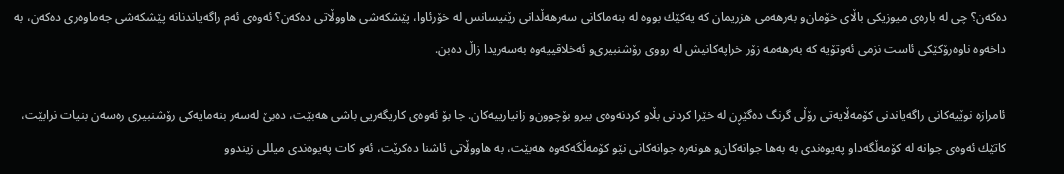ده‌كه‌ن؟ چی‌ له‌ باره‌ی‌ میوزیكی‌ باڵای‌ خۆمان‌و به‌رهه‌می‌ هزریمان كه‌ یه‌كێك بووه‌ له‌ بنه‌ماكانی‌ سه‌رهه‌ڵدانی‌ رێنیسانس له‌ خۆرئاوا، پێشكه‌شی‌ هاووڵاتی‌ ده‌كه‌ن؟ ئه‌وه‌ی‌ ئه‌م راگه‌یاندنانه‌ پێشكه‌شی‌ جه‌ماوه‌ری‌ ده‌كه‌ن، به‌ داخه‌وه‌ ناوه‌رۆكێكی‌ ئاست نزمی‌ ئه‌وتۆیه‌ كه‌ به‌رهه‌مه‌ زۆر خراپه‌كانیش له‌ رووی‌ رۆشنبیری‌‌و ئه‌خلاقییه‌وه‌ به‌سه‌ریدا زاڵ ده‌بن.

ئامرازه‌ نوێیه‌كانی‌ راگه‌یاندنی‌ كۆمه‌ڵایه‌تی‌ رۆڵی گرنگ ده‌گێڕن له‌ خێرا كردنی‌ بڵاو كردنه‌وه‌ی‌ بیر‌و بۆچوون‌و زانیارییه‌كان. جا بۆ ئه‌وه‌ی‌ كاریگه‌ریی باشی‌ هه‌بێت، ده‌بێ له‌سه‌ر بنه‌مایه‌كی‌ رۆشنبیری‌ ره‌سه‌ن بنیات نرابێت، كاتێك ئه‌وه‌ی‌ جوانه‌ له‌ كۆمه‌ڵگه‌دا‌و په‌یوه‌ندی‌ به‌ به‌ها جوانه‌كان‌و هونه‌ره‌ جوانه‌كانی‌ نێو كۆمه‌ڵگه‌كه‌وه‌ هه‌بێت، به‌ هاووڵاتی‌ ئاشنا ده‌كرێت، ئه‌و كات په‌یوه‌ندی‌ میللی‌ زیندوو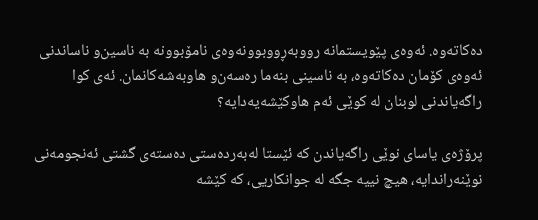ده‌كاته‌وه‌. ئه‌وه‌ی‌ پێویستمانه‌ رووبه‌ڕووبوونه‌وه‌ی‌ نامۆبوونه‌ به‌ ناسین‌و ناساندنی‌ ئه‌وه‌ی‌ كۆمان ده‌كاته‌وه‌، به‌ ناسینی‌ بنه‌ما ره‌سه‌ن‌و هاوبه‌شه‌كانمان. ئه‌ی‌ كوا راگه‌یاندنی‌ لوبنان له‌ كوێی‌ ئه‌م هاوكێشه‌یه‌دایه‌؟

پرۆژه‌ی‌ یاسای‌ نوێی‌ راگه‌یاندن كه‌ ئێستا له‌به‌رده‌ستی‌ ده‌سته‌ی‌ گشتی‌ ئه‌نجومه‌نی‌ نوێنه‌راندایه‌، هیچ نییه‌ جگه‌ له‌ جوانكاریی، كه‌ كێشه‌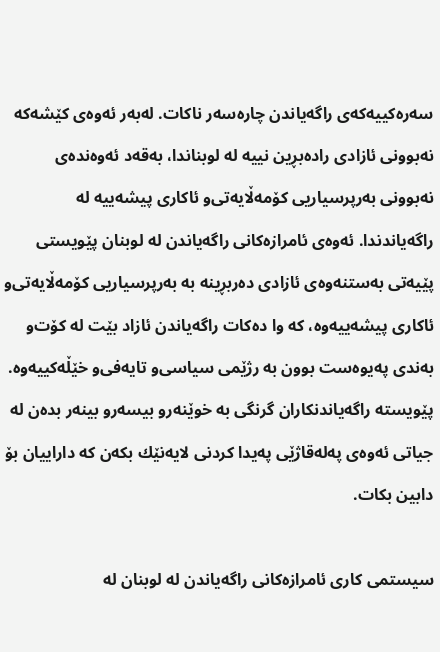سه‌ره‌كییه‌كه‌ی‌ راگه‌یاندن چاره‌سه‌ر ناكات. له‌به‌ر ئه‌وه‌ی‌ كێشه‌كه‌ نه‌بوونی‌ ئازادی‌ راده‌بڕین نییه‌ له‌ لوبناندا، به‌قه‌د ئه‌وه‌نده‌ی‌ نه‌بوونی‌ به‌رپرسیاریی كۆمه‌ڵایه‌تی‌و ئاكاری‌ پیشه‌ییه‌ له‌ راگه‌یاندندا. ئه‌وه‌ی‌ ئامرازه‌كانی‌ راگه‌یاندن له‌ لوبنان پێویستی‌ پێیه‌تی‌ به‌ستنه‌وه‌ی‌ ئازادی‌ ده‌ربڕینه‌ به‌ به‌رپرسیاریی كۆمه‌ڵایه‌تی‌و ئاكاری‌ پیشه‌ییه‌وه‌، كه‌ وا ده‌كات راگه‌یاندن ئازاد بێت له‌ كۆت‌و به‌ندی‌ په‌یوه‌ست بوون به‌ رژێمی‌ سیاسی‌‌و تایه‌فی‌‌و خێڵه‌كییه‌وه‌. پێویسته‌ راگه‌یاندنكاران گرنگی‌ به‌ خوێنه‌ر‌و بیسه‌ر‌و بینه‌ر بده‌ن له‌ جیاتی‌ ئه‌وه‌ی‌ په‌له‌قاژێی په‌یدا كردنی‌ لایه‌نێك بكه‌ن كه‌ داراییان بۆ دابین بكات.

سیستمی‌ كاری‌ ئامرازه‌كانی‌ راگه‌یاندن له‌ لوبنان له‌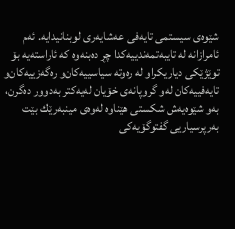شێوه‌ی‌ سیستمی‌ تایه‌فی‌ عه‌شایه‌ری‌ لوبنانیدایه‌. ئه‌م ئامرازانه‌ له‌ تایبه‌تمه‌ندییه‌كدا چڕ ده‌بنه‌وه‌ كه‌ ئاراسته‌یه‌ بۆ توێژێكی‌ دیاریكراو له‌ ره‌وته‌ سیاسییه‌كان‌و ره‌گه‌زییه‌كان‌و تایه‌فییه‌كان له‌و گروپانه‌ی‌ خۆیان له‌یه‌كتر به‌دوور ده‌گرن، به‌و شێوه‌یه‌ش شكستی‌ هێناوه‌ له‌وه‌ی‌ مینبه‌رێك بێت به‌رپرسیاریی گفتوگۆیه‌كی‌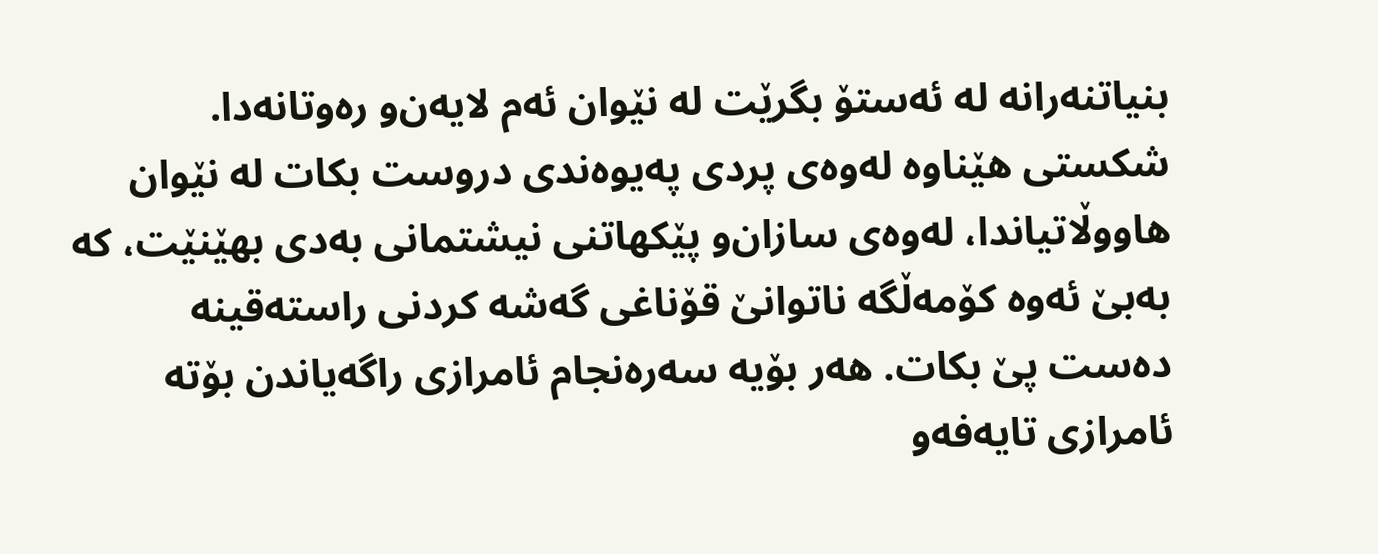بنیاتنه‌رانه‌ له‌ ئه‌ستۆ بگرێت له‌ نێوان ئه‌م لایه‌ن‌و ره‌وتانه‌دا. شكستی‌ هێناوه‌ له‌وه‌ی‌ پردی‌ په‌یوه‌ندی‌ دروست بكات له‌ نێوان هاووڵاتیاندا، له‌وه‌ی‌ سازان‌و پێكهاتنی‌ نیشتمانی‌ به‌دی‌ بهێنێت، كه‌ به‌بێ ئه‌وه‌ كۆمه‌ڵگه‌ ناتوانێ قۆناغی‌ گه‌شه‌ كردنی‌ راسته‌قینه‌ ده‌ست پێ بكات. هه‌ر بۆیه‌ سه‌ره‌نجام ئامرازی‌ راگه‌یاندن بۆته‌ ئامرازی‌ تایه‌فه‌‌و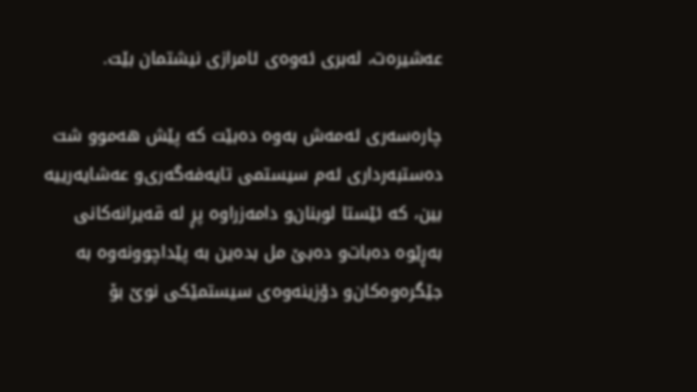عه‌شیره‌ت، له‌بری‌ ئه‌وه‌ی‌ ئامرازی نیشتمان بێت.

چاره‌سه‌ری‌ ئه‌مه‌ش به‌وه‌ ده‌بێت كه‌ پێش هه‌موو شت ده‌ستبه‌رداری‌ ئه‌م سیستمی‌ تایه‌فه‌گه‌ری‌‌و عه‌شایه‌رییه‌ بین، كه‌ ئێستا لوبنان‌و دامه‌زراوه‌ پڕ له‌ قه‌یرانه‌كانی‌ به‌ڕێوه‌ ده‌بات‌و ده‌بێ مل بده‌ین به‌ پێداچوونه‌وه‌ به‌ جێگره‌وه‌كان‌و دۆزینه‌وه‌ی‌ سیستمێكی‌ نوێ بۆ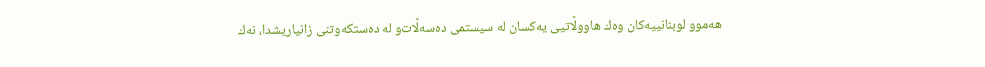هه‌موو لوبنانییه‌كان وه‌ك هاووڵاتیی یه‌كسان له‌ سیستمی‌ ده‌سه‌ڵات‌و له‌ ده‌ستكه‌وتنی‌ زانیاریشدا، نه‌ك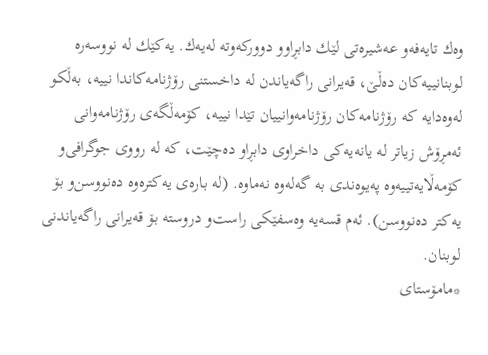وه‌ك تایه‌فه‌‌و عه‌شیره‌تی‌ لێك دابڕاوو دووركه‌وته‌ له‌یه‌ك. یه‌كێك له‌ نووسه‌ره‌ لوبنانییه‌كان ده‌ڵێ، قه‌یرانی‌ راگه‌یاندن له‌ داخستنی‌ رۆژنامه‌كاندا نییه‌، به‌ڵكو له‌وه‌دایه‌ كه‌ رۆژنامه‌كان رۆژنامه‌وانییان تێدا نییه‌، كۆمه‌ڵگه‌ی‌ رۆژنامه‌وانی‌ ئه‌مڕۆش زیاتر له‌ یانه‌یه‌كی‌ داخراوی‌ دابڕاو ده‌چێت، كه‌ له‌ رووی‌ جوگرافی‌‌و كۆمه‌ڵایه‌تییه‌وه‌ په‌یوه‌ندی‌ به‌ گه‌له‌وه‌ نه‌ماوه‌. (له‌ باره‌ی‌ یه‌كتره‌وه‌ ده‌نووسن‌و بۆ یه‌كتر ده‌نووسن). ئه‌م قسه‌یه‌ وه‌سفێكی‌ راست‌و دروسته‌ بۆ قه‌یرانی‌ راگه‌یاندنی‌ لوبنان.
*مامۆستای‌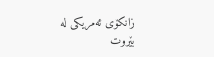زانكۆی‌ ئه‌مریكی‌ له‌ بێروت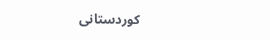كوردستانی‌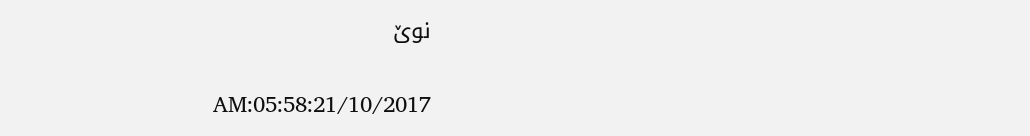نوێ‌

AM:05:58:21/10/2017